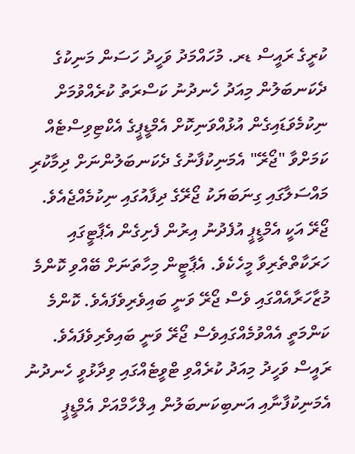ކުރީގެ ރައީސް ޑރ. މުހައްމަދު ވަހީދު ހަސަން މަނިކުގެ ދެކަނބަލުން މިއަދު ހެނދުނު ކަސްރަތު ކުރެއްވުމަށް ނިކުމެވަޑައިގެން އުޅުއްވަނިކޮށް އެމްޑީޕީގެ އެކްޓިވިސްޓެއް ކަމަށްވާ "ޖޯރޭ" އެމަނިކުފާނުގެ ދެކަނބަލުންނަށް ދިމާކުރި މައްސަލާގައި ގިނަބަޔަކު ޖޯރޭގެ ދިފާއުގައި ނިކުމެއްޖެއެވެ.
ޖޯރޭ އަކީ އެމްޑީޕީ އުފެދުނު އިރުން ފެށިގެން އެޕާޓީގައި ހަރަކާތްތެރިވާ މީހެކެވެ. އެޕާޓީން މިހާތަނަށް ބޭއްވި ކޮންމެ މުޒާހަރާއެއްގައި ވެސް ޖޯރޭ ވަނީ ބައިވެރިވެފައެވެ. ކޮންމެ ކަންމަތީ އެއްވުމެއްގައިވެސް ޖޯރޭ ވަނީ ބައިވެރިވެފައެވެ.
ރައީސް ވަހީދު މިއަދު ކުރެއްވި ޓްވީޓެއްގައި ވިދާޅުވީ ހެނދުނު އެމަނިކުފާނާއި އަނބިކަނބަލުން އިލްހާމްއަށް އެމްޑީޕީ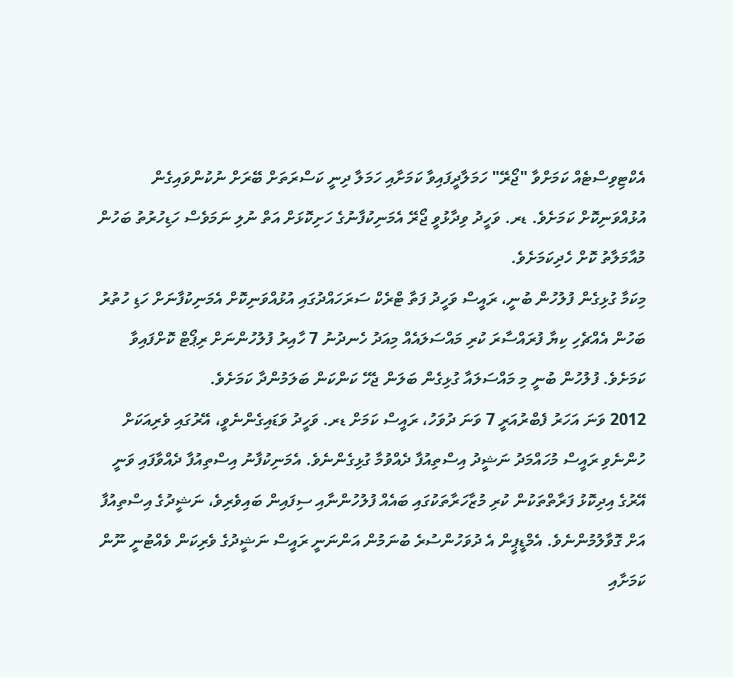އެކްޓިވިސްޓެއް ކަމަށްވާ "ޖޯރޭ" ހަމަލާދީފައިވާ ކަމަށާއި ހަމަލާ ދިނީ ކަސްރަތަށް ބޭރަށް ނުކުންވައިގެން އުޅުއްވަނިކޮށް ކަމަށެވެ. ޑރ. ވަހީދު ވިދާޅުވީ ޖޯރޭ އެމަނިކުފާނުގެ ހަށިކޮޅަށް އަތް ނުލި ނަމަވެސް ހަޑިހުރުތު ބަހުން މުއާމަލާތު ކޮށް ހެދިކަމަށެވެ.
މިކަމާ ގުޅިގެން ފުލުހުން ބުނީ، ރައީސް ވަހީދު ފަތާ ޓްރެކް ސަރަހައްދުގައި އުޅުއްވަނިކޮށް އެމަނިކުފާނަށް ހަޑި ހުތުރު ބަހުން އެއްޗެހި ކިޔާ ފުރައްސާރަ ކުރި މައްސަލައެއް މިއަދު ހެނދުނު 7 ހާއިރު ފުލުހުންނަށް ރިޕޯޓް ކޮށްފައިވާ ކަމަށެވެ. ފުލުހުން ބުނީ މި މައްސަލައާ ގުޅިގެން ބަލަން ޖެހޭ ކަންކަން ބަލަމުންދާ ކަމަށެވެ.
2012 ވަނަ އަހަރު ފެބްރުއަރީ 7 ވަނަ ދުވަހު، ރައީސް ކަމަށް ޑރ. ވަހީދު ވަޑައިގެންނެވީ، އޭރުގައި ވެރިއަކަށް ހުންނެވި ރައީސް މުހައްމަދު ނަޝީދު އިސްތިއުފާ ދެއްވުމާ ގުޅިގެންނެވެ. އެމަނިކުފާނު އިސްތިއުފާ ދެއްވާފައި ވަނީ އޭރުގެ އިދިކޮޅު ފަރާތްތަކުން ކުރި މުޒާހަރާތަކުގައި ބައެއް ފުލުހުންނާއި ސިފައިން ބައިވެރިވެ، ނަޝީދުގެ އިސްތިއުފާ އަށް ގޮވާލުމުންނެވެ. އެމްޑީޕީން އެ ދުވަހުންސުރެ ބުނަމުން އަންނަނީ ރައީސް ނަޝީދުގެ ވެރިކަން ވެއްޓުނީ ނޫން ކަމަށާއި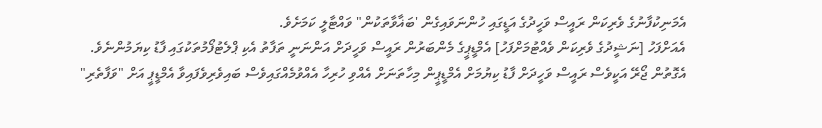އެމަނިކުފާނުގެ ވެރިކަން ރައީސް ވަހީދުގެ އަޑީގައި ހުންނަވައިގެން 'ބަޣާވާތަކުން" ވައްޓާލީ ކަމަށެވެ.
އެއަށްފަހު [ނަޝީދުގެ ވެރިކަން ވެއްޓުމަށްފަހު] އެމްޑީޕީގެ މެންބަރުން ރައީސް ވަހީދަށް އަންނަނީ ތަފާތު އެކި ޕްލެޓުފޯމުތަކުގައި ފާޑު ކިޔަމުންނެވެ.
އެގޮތުން ޖޯރޭ އަކީވެސް ރައީސް ވަހީދަށް ފާޑު ކިޔުމަށް އެމްޑީޕީން މިހާތަނަށް އެއްވި ހުރިހާ އެއްވުމެއްގައިވެސް ބައިވެރިވެފައިވާ އެމްޑީޕީ އަށް "ވަފާތެރި"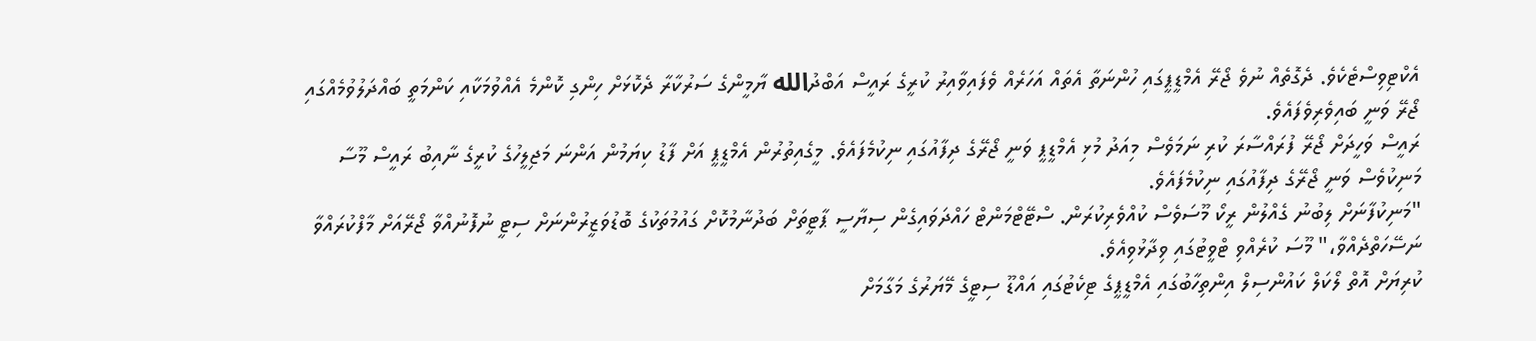އެކްޓިވިސްޓެކެވެ. ދެގޮތެއް ނުވެ ޖޯރޭ އެމްޑީޕީގައި ހުންނަތާ އެތައް އަހަރެއް ވެފައިވާއިރު ކުރީގެ ރައީސް އަބްދުالله ޔާމީންގެ ސަރުކާރާ ދެކޮޅަށް ހިންގި ކޮންމެ އެއްވުމަކާއި ކަންމަތީ ބައްދަލުވުމެއްގައި ޖޯރޭ ވަނީ ބައިވެރިވެފައެވެ.
ރައީސް ވަހީދަށް ޖޯރޭ ފުރައްސާރަ ކުރި ނަމަވެސް މިއަދު މުޅި އެމްޑީޕީ ވަނީ ޖޯރޭގެ ދިފާއުގައި ނިކުމެފައެވެ. މީގެއިތުރުން އެމްޑީޕީ އަށް ފާޑު ކިޔަމުން އަންނަ މަޖިލީހުގެ ކުރީގެ ނާއިބު ރައީސް މޫސާ މަނިކުވެސް ވަނީ ޖޯރޭގެ ދިފާއުގައި ނިކުމެފައެވެ.
"މަނިކުފާނަށް ލިބުނު ގެއްލުން ރީކޯ މޫސަވެސް ކުއްވެރިކުރަން. ސްޓޭޓްމަންޓް ހައްދަވައިގެން ސިޔާސީ ޕާޓީތަށް ބަދުނާމުކޮށް ގައުމުތަކުގެ ބޮޑުވަޒީރުންނަށް ސިޓީ ނުފޮނުއްވާ ޖޯރޭއަށް މާފްކުރައްވާ ނަސޭހަތްދެއްވާ،" މޫސަ ކުރެއްވި ޓްވީޓުގައި ވިދާޅުވިއެވެ.
ކުރިޔަށް އޮތް ލޯކަލް ކައުންސިލް އިންތިހާބުގައި އެމްޑީޕީގެ ޓިކެޓުގައި އައްޑޫ ސިޓީގެ މޭޔަރުގެ މަގާމަށް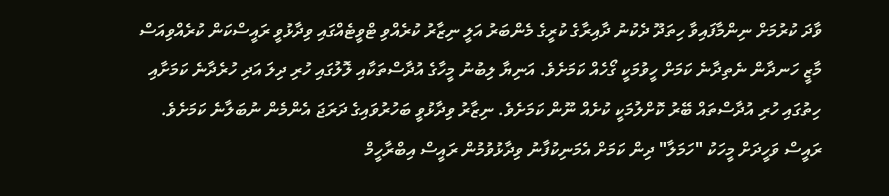ވާދަ ކުރުމަށް ނިންމާފައިވާ ހިތަދޫ ދެކުނު ދާއިރާގެ ކުރީގެ މެންބަރު އަލީ ނިޒާރު ކުރެއްވި ޓްވީޓެއްގައި ވިދާޅުވީ ރައީސްކަން ކުރެއްވިއަސް މާޒީ ހަނދާން ނެތިދާނެ ކަމަށް ހީވުމަކީ ގޯހެއް ކަމަށެވެ. އަނިޔާ ލިބުނު މީހާގެ އުދާސްތަކާއި ލޮލުގައި ހުރި ދިލަ އަދި ހުރެދާނެ ކަމަށާއި ހިތުގައި ހުރި އުދާސްތައް ބޭރު ކޮށްލުމަކީ ކުށެއް ނޫން ކަމަށެވެ. ނިޒާރު ވިދާޅުވީ ބަހުރުވައިގެ ދަރަޖަ އެންމެން ނުބަލާނެ ކަމަށެވެ.
ރައީސް ވަހީދަށް މީހަކު "ހަމަލާ" ދިން ކަމަށް އެމަނިކުފާނު ވިދާޅުވުމުން ރައީސް އިބްރާހީމް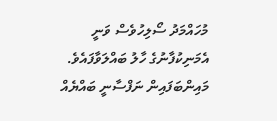މުހައްމަދު ސޯލިހުވެސް ވަނީ އެމަނިކުފާނުގެ ހާލު ބައްލަވާފައެވެ.
މައިންބަފައިން ނަފްސާނީ ބައްޔެއް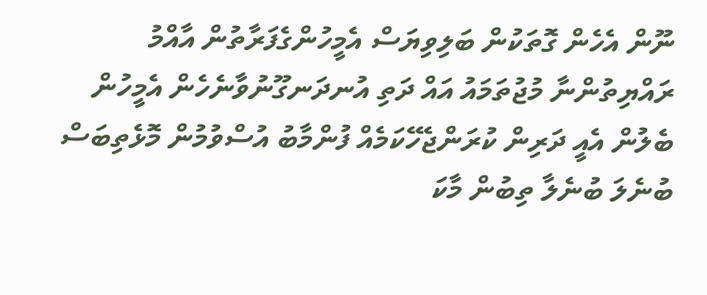ނޫން އެހެން ގޮތަކުން ބަލިވިޔަސް އެމީހުންގެފަރާތުން އާއްމު ރައްޔިތުންނާ މުޖުތަމައު އައް ދަތި އުނދަނގޫނުވާނެހެން އެމީހުން ބެލުން އެއީ ދަރިން ކުރަންޖެހޭކަމެއް ފުންމާބު އުސްވުމުން މޮޅެތިބަސް ބުނެލަ ބުނެލާ ތިބުން މާކަ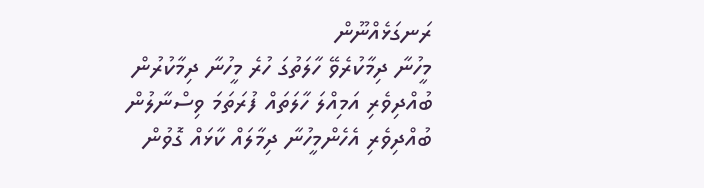ރަނގަޅެއްނޫން
މީހުނާ ދިމާކުރެވޭ ހާލަތުގަ ހުރެ މީހުނާ ދިމާކުރުން ބުއްދިވެރި އަމިއްލަ ހާލަތައް ފުރަތަމަ ވިސްނާލުން ބުއްދިވެރި އެހެންމީހުނާ ދިމާލައް ކާޅައް ގޮވުން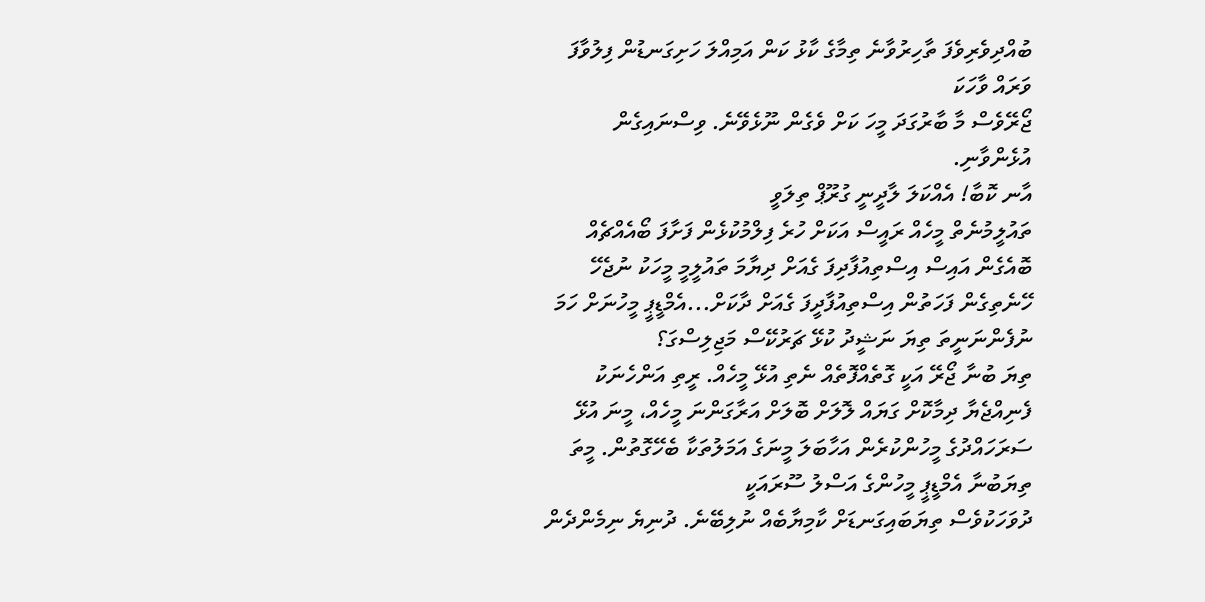ބުއްދިވެރިވެފަ ތާހިރުވާނެ ތިމާގެ ކާޅު ކަން އަމިއްލަ ހަށިގަނޑުން ފިލުވާފަ ވަރައް ވާހަކަ
ޖޯރޭވެސް މާ ބާރުގަދަ މީހަ ކަށް ވެގެން ނޫޅެވޭނެ. ވިސްނައިގެން އުޅެންވާނި.
އާނ ކޮބާ! އެއްކަލަ ލާދީނީ ގުރޫޕް ތިލަވީ
ތައުލީމުނެތް މީހެއް ރައީސް އަކަށް ހުރެ ފިލްމުކުޅެން ފަށާފަ ބޯއެއްޗެއް ބޮއެގެން އައިސް އިސްތިއުފާދިފަ ގެއަށް ދިޔާމަ ތައުލީމީ މީހަކު ނުޖެހޭ ހޭނެތިގެން ފަހަތުން އިސްތިއުފާދީފަ ގެއަށް ދާކަށް...އެމްޑީޕީ މީހުނަށް ހަމަ ނުފެންނަނީތަ ތިޔަ ނަޝީދު ކުޅޭ ޗަރުކޭސް މަޖިލިސްގަ؟
ތިޔަ ބުނާ ޖޯރޭ އަކީ ގޮތެއްފޮތެއް ނެތި އުޅޭ މީހެއް. ރީތި އަންހެނަކު ފެނިއްޖެޔާ ދިމާކޮށް ގަޔައް ލޮލަށް ބޮލަށް އަރާގަންނަ މީހެއް، މީނަ އުޅޭ ސަރަހައްދުގެ މީހުންކުރެން އަހާބަލަ މީނަގެ އަމަލުތަކާ ބެހޭގޮތުން. މީތަ ތިޔަބުނާ އެމްޑީޕީ މީހުންގެ އަސްލު ސޫރައަކީ
ދުވަހަކުވެސް ތިޔަބައިގަނޑަށް ކާމިޔާބެއް ނުލިބޭނެ. ދުނިޔެ ނިމެންދެން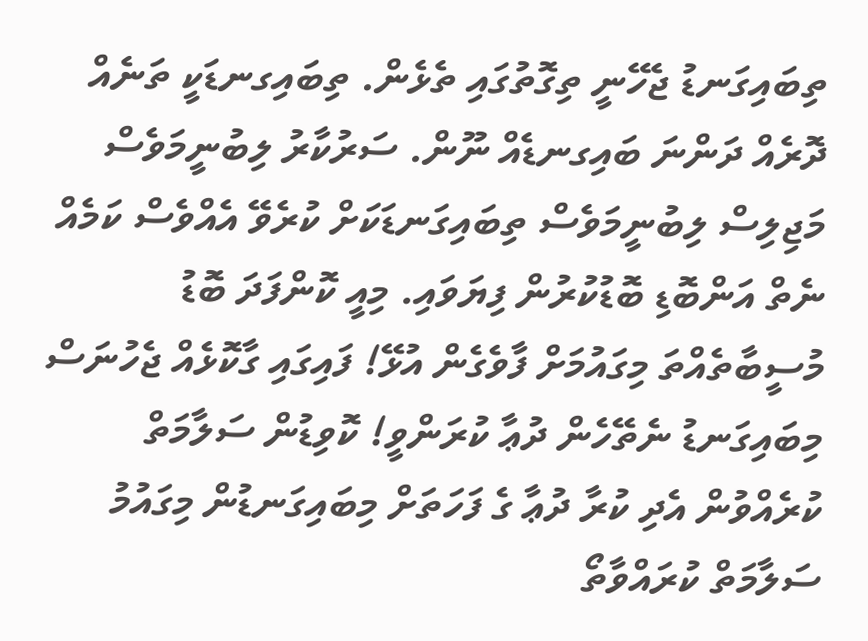ތިބައިގަނޑު ޖެހޭނީ ތިގޮތުގައި ތެޅެން. ތިބައިގނޑަކީ ތަނެއް ދޮރެއް ދަންނަ ބައިގނޑެއް ނޫން. ސަރުކާރު ލިބުނީމަވެސް މަޖިލިސް ލިބުނީމަވެސް ތިބައިގަނޑަކަށް ކުރެވޭ އެއްވެސް ކަމެއް ނެތް އަންބޮޑި ބޮޑުކުރުން ފިޔަވައި. މިއީ ކޮންފަދަ ބޮޑު މުސީބާތެއްތަ މިގައުމަށް ފާވެގެން އުޅޭ! ފައިގައި ގާކޮޅެއް ޖެހުނަސް މިބައިގަނޑު ނެތޭހެން ދުޢާ ކުރަންވީ! ކޮވިޑުން ސަލާމަތް ކުރެއްވުން އެދި ކުރާ ދުޢާ ގެ ފަހަތަށް މިބައިގަނޑުން މިގައުމު ސަލާމަތް ކުރައްވާތޯ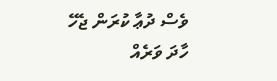ވެސް ދުޢާ ކުރަން ޖެހޭ
ހާދަ ވަރެއް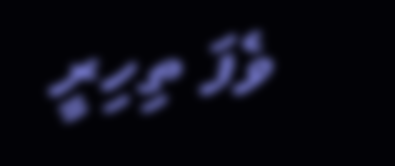ވެފަ ތިހިރީ